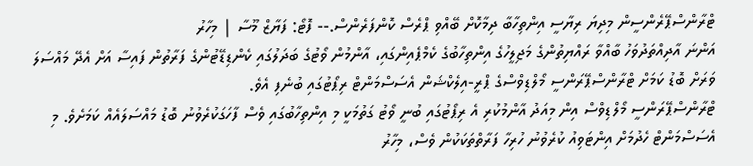ޓްރާންސްޕޭރެންސީން މިދިޔަ ރިޔާސީ އިންތިހާބާ ދިމާކޮށް ބޭއްވި ޕްރެސް ކޮންފަރެންސް.-- ފޮޓޯ: ފަޔާޒް މޫސާ | މިހާރު
އަންނަ އާދިއްތަދުވަހު ބާއްވާ ރައްޔިތުންގެ މަޖިލީހުގެ އިންތިހާބުގެ ކެމްޕެއިންގައި، އާންމުން ވޯޓުގެ ބަދަލުގައި ކެންޑިޑޭޓުންގެ ފަރާތުން ފައިސާ އަށް އެދޭ މައްސަލަ ވަރަށް ބޮޑު ކަމަށް ޓްރާންސްޕޭރަންސީ މޯލްޑިވްސްގެ ޕްރީ-އިލެކްޝަން އެސަސްމަންޓް ރިޕޯޓުގައި ބުނެފި އެވެ.
ޓްރާންސްޕޭރަންސީ މޯލްޑިވްސް އިން މިއަދު އާންމުކުރި އެ ރިޕޯޓުގައި ބުނީ ވޯޓު ގަތުމަކީ މި އިންތިހާބުގައި ވެސް ފާހަގަކުރެވުނު ބޮޑު މައްސަލައެއް ކަމަށެވެ. މި އެސަސްމަންޓް ހެދުމަށް އިންޓަވިއު ކުރެވުނު ހުރިހާ ފަރާތްތަކަކުން ވެސް، މިހާރު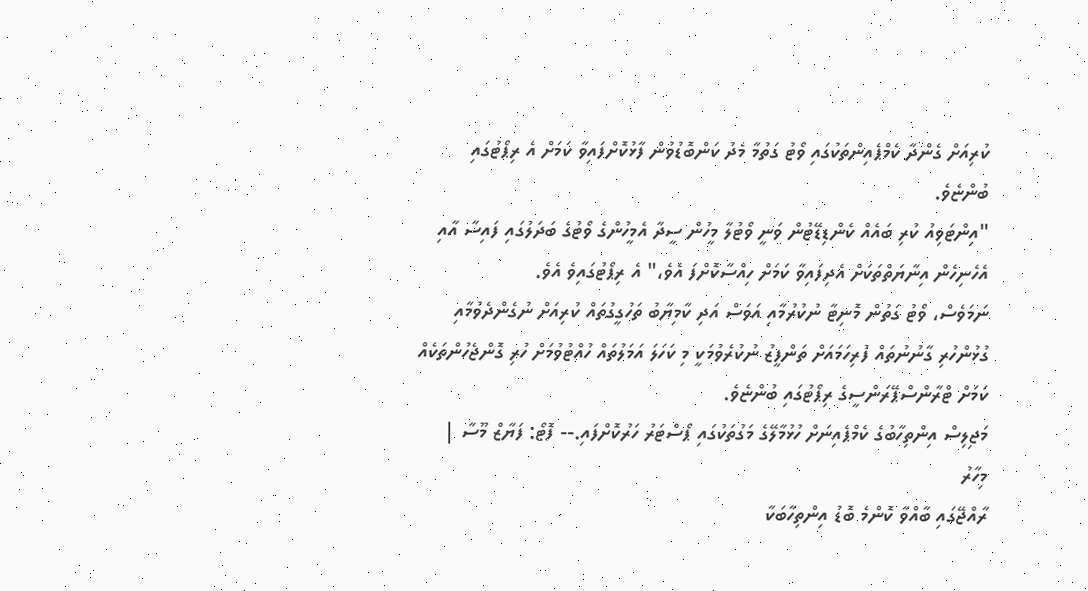ކުރިއަށް ގެންދާ ކެމްޕެއިންތަކުގައި ވޯޓު ގަތުމާ މެދު ކަންބޮޑުވުން ފާޅުކޮށްފައިވާ ކަމަށް އެ ރިޕޯޓުގައި ބުންޏެވެ.
"އިންޓަވިއު ކުރި ބައެއް ކެންޑިޑޭޓުން ވަނީ ވޯޓުލާ މީހުން ސީދާ އެމީހުންގެ ވޯޓުގެ ބަދަލުގައި ފައިސާ އާއި އެހެނިހެން އިނާޔަތްތަކަށް އެދިފައިވާ ކަމަށް ހިއްސާކޮށްފަ އެވެ،" އެ ރިޕޯޓުގައިވެ އެވެ.
ނަމަވެސް، ވޯޓު ގަތުން މޮނިޓާ ނުކުރުމާއި އަވަސް އަދި ކާމިޔާބު ތަހުގީގުތައް ކުރިއަށް ނުގެންދެވުމާއި ގުޅުންހުރި ގާނުނުތައް ފުރިހަމައަށް ތަންފީޒު ނުކުރެވުމަކީ މި ކަހަލަ އަމަލުތައް ހުއްޓުވުމަށް ހުރި ގޮންޖެހުންތަކެއް ކަމަށް ޓްރާންސްޕޭރަންސީގެ ރިޕޯޓުގައި ބުންޏެވެ.
މަޖިލިސް އިންތިހާބުގެ ކެމްޕެއިނަށް ހުޅުމާލޭގެ މަގުތަކުގައި ޕޯސްޓަރު ހަރުކޮށްފައި.-- ފޮޓޯ: ފަޔާޒް މޫސާ | މިހާރު
ރާއްޖޭގައި ބާއްވާ ކޮންމެ ބޮޑު އިންތިހާބަކާ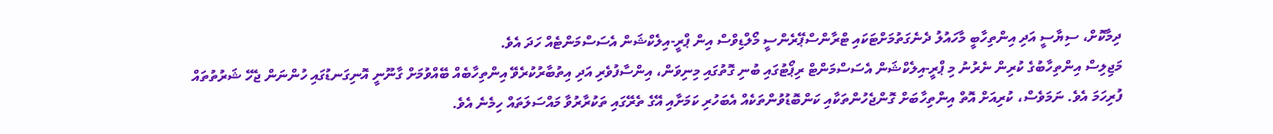ދިމާކޮށް، ސިޔާސީ އަދި އިންތިހާބީ މާހައުލު ދެނެގަތުމަށްޓަކައި ޓްރާންސްޕޭރެންސީ މޯލްޑިވްސް އިން ޕްރީ-އިލެކްޝަން އެސަސްމަންޓެއް ހަދަ އެވެ.
މަޖިލިސް އިންތިހާބުގެ ކުރިން ނެރުނު މި ޕްރީ-އިލެކްޝަން އެސަސްމަންޓް ރިޕޯޓުގައި ބުނި ގޮތުގައި މިނިވަން، އިންސާފުވެރި އަދި އިތުބާރުކުރެވޭ އިންތިހާބެއް ބޭއްވުމަށް ގާނޫނީ އޮނިގަނޑުގައި ހުންނަން ޖެހޭ ޝަރުތުތައް ފުރިހަމަ އެވެ. ނަމަވެސް، ކުރިއަށް އޮތް އިންތިހާބަށް ގޮންޖެހުންތަކާއި ކަންބޮޑުވުންތަކެއް އެބަހުރި ކަމަށާއި އޭގެ ތެރޭގައި ތަކުރާރުވާ މައްސަލަތައް ހިމެނެ އެވެ.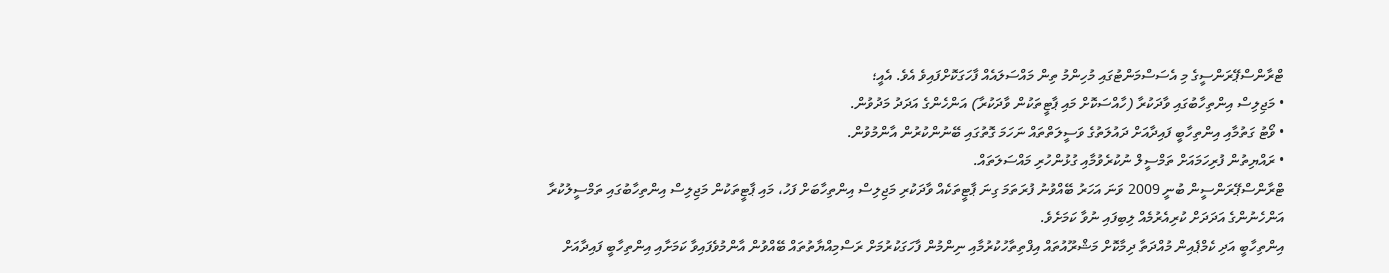ޓްރާންސްޕޭރަންސީގެ މި އެސަސްމަންޓުގައި މުހިންމު ތިން މައްސަލައެއް ފާހަގަކޮށްފައިވެ އެވެ. އެއީ؛
• މަޖިލިސް އިންތިހާބުގައި ވާދަކުރާ (ހާއްސަކޮށް މައި ޕާޓީތަކުން ވާދަކުރާ) އަންހެންގެ އަދަދު މަދުވުން.
• ވޯޓު ގަތުމާއި އިންތިހާބީ ފައިދާއަށް ދައުލަތުގެ ވަސީލަތްތައް ނަހަމަ ގޮތުގައި ބޭނުންކުރުން އާންމުވުން.
• ރައްޔިތުން ފުރިހަމައަށް ތަމްސީލް ނުކުރެވުމާއި ގުޅުންހުރި މައްސަލަތައް.
ޓްރާންސްޕޭރަންސީން ބުނީ 2009 ވަނަ އަހަރު ބޭއްވުނު ފުރަތަމަ ގިނަ ޕާޓީތަކެއް ވާދަކުރި މަޖިލިސް އިންތިހާބަށް ފަހު، މައި ޕާޓީތަކުން މަޖިލިސް އިންތިހާބުގައި ތަމްސީލުކުރާ އަންހެނުންގެ އަދަދަށް ކުރިއެރުމެއް ލިބިފައި ނުވާ ކަމަށެވެ.
އިންތިހާބީ އަދި ކެމްޕެއިން މުއްދަތާ ދިމާކޮށް މަޝްރޫއުތައް އިފްތިތާހުކުރުމާއި ނިންމުން ފާހަގަކުރުމަށް ރަސްމިއްޔާތުތައް ބޭއްވުން އާންމުވެފައިވާ ކަމަށާއި އިންތިހާބީ ފައިދާއަށް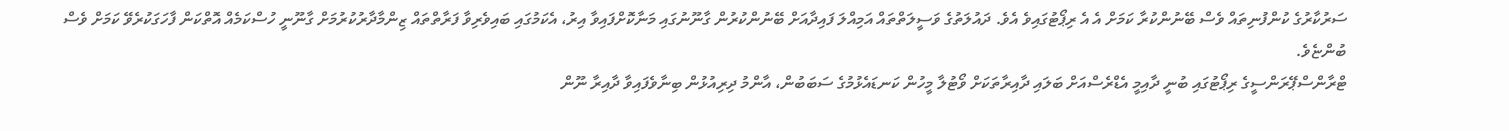ސަރުކާރުގެ ކުންފުނިތައް ވެސް ބޭނުންކުރާ ކަމަށް އެ އެ ރިޕޯޓުގައިވެ އެވެ. ދައުލަތުގެ ވަސީލަތްތައް އަމިއްލަ ފައިދާއަށް ބޭނުންކުރުން ގާނޫނުގައި މަނާކޮށްފައިވާ އިރު، އެކަމުގައި ބައިވެރިވާ ފަރާތްތައް ޒިންމާދާރުކުރުމަށް ގާނޫނީ ހުސްކަމެއް އޮތްކަން ފާހަގަކުރެވޭ ކަމަށް ވެސް ބުންޏެވެ.
ޓްރާންސްޕޭރަންސީގެ ރިޕޯޓުގައި ބުނީ ދާއިމީ އެޑްރެސްއަށް ބަލައި ދާއިރާތަކަށް ވޯޓުލާ މީހުން ކަނޑައެޅުމުގެ ސަބަބުން، އާންމު ދިރިއުޅުން ބިނާވެފައިވާ ދާއިރާ ނޫން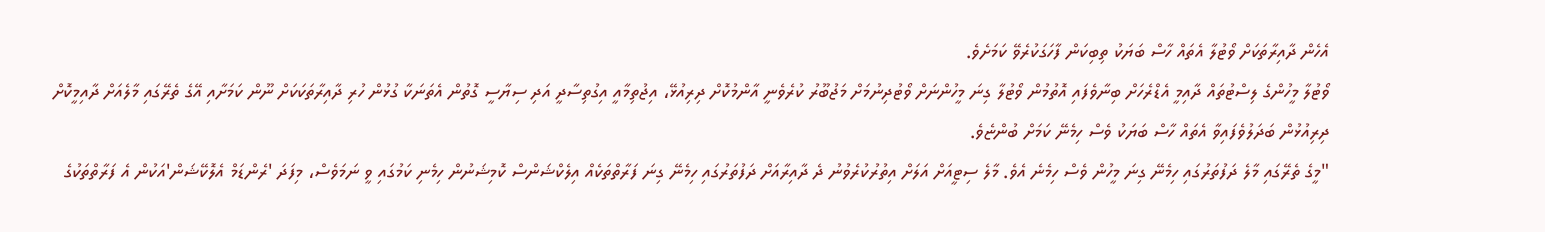އެހެން ދާއިރާތަކަށް ވޯޓުލާ އެތައް ހާސް ބަޔަކު ތިބިކަން ފާހަގަކުރެވޭ ކަމަށެވެ.
ވޯޓުލާ މީހުންގެ ލިސްޓުތައް ދާއިމީ އެޑްރެހަށް ބިނާވެފައި އޮތުމުން ވޯޓުލާ ގިނަ މީހުންނަށް ވޯޓުދިނުމަށް މަޖުބޫރު ކުރެވެނީ އާންމުކޮށް ދިރިއުޅޭ، އިޖުތިމާއީ އިގުތިސާދީ އަދި ސިޔާސީ ގޮތުން އެތަނަކާ ގުޅުން ހުރި ދާއިރާތަކަކަށް ނޫން ކަމަށާއި އޭގެ ތެރޭގައި މާލެއަށް ދާއިމީކޮށް ދިރިއުޅުން ބަދަލުވެފައިވާ އެތައް ހާސް ބަޔަކު ވެސް ހިމެނޭ ކަމަށް ބުންޏެވެ.
"މީގެ ތެރޭގައި މާލެ ދަފުތަރުގައި ހިމެނޭ ގިނަ މީހުން ވެސް ހިމެނެ އެވެ. މާލެ ސިޓީއަށް އަލަށް އިތުރުކުރެވުނު ދެ ދާއިރާއަށް ދަފުތަރުގައި ހިމެނޭ ގިނަ ފަރާތްތަކެއް އިލެކްޝަންސް ކޮމިޝަނުން ހިމެނި ކަމުގައި ވީ ނަމަވެސް، މިފަދަ 'ރެންޑަމް އެލޮކޭޝަން'އަކުން އެ ފަރާތްތަކުގެ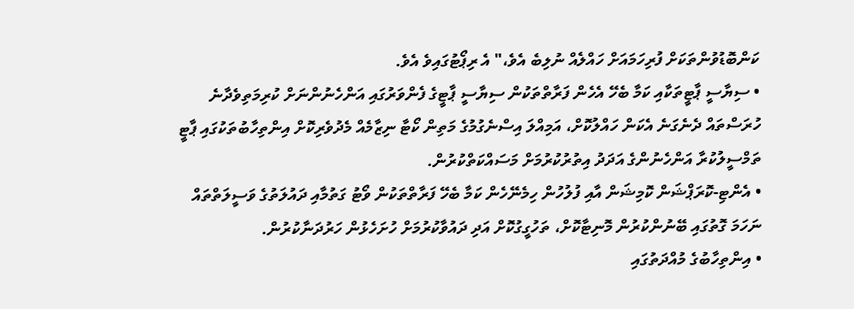ކަންބޮޑުވުންތަކަށް ފުރިހަމައަށް ހައްލެއް ނުލިބެ އެވެ،" އެ ރިޕޯޓުގައިވެ އެވެ.
• ސިޔާސީ ޕާޓީތަކާއި ކަމާ ބެހޭ އެހެން ފަރާތްތަކުން ސިޔާސީ ޕާޓީގެ ފެންވަރުގައި އަންހެނުންނަށް ކުރިމަތިވެދާނެ ހުރަސްތައް ދެނެގަނެ އެކަން ހައްލުކޮށް، އަމިއްލަ އިސްނެގުމުގެ މަތިން ކޯޓާ ނިޒާމެއް މެދުވެރިކޮށް އިންތިހާބުތަކުގައި ޕާޓީ ތަމްސީލުކުރާ އަންހެނުންގެ އަދަދު އިތުރުކުރުމަށް މަސައްކަތްކުރުން.
• އެންޓި-ކޮރަޕްޝަން ކޮމިޝަން އާއި ފުލުހުން ހިމެނޭހެން ކަމާ ބެހޭ ފަރާތްތަކުން ވޯޓު ގަތުމާއި ދައުލަތުގެ ވަސީލަތްތައް ނަހަމަ ގޮތުގައި ބޭނުންކުރުން މޮނިޓާކޮށް، ތަހުގީގުކޮށް އަދި ދައުވާކުރުމަށް ހުށަހެޅުން ހަރުދަނާކުރުން.
• އިންތިހާބުގެ މުއްދަތުގައި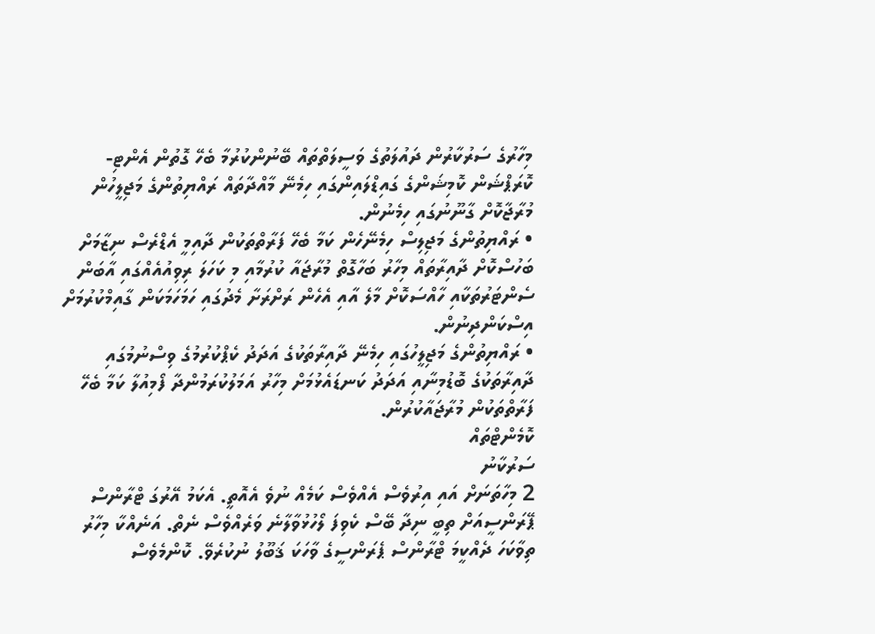މިހާރުގެ ސަރުކާރުން ދައުލަތުގެ ވަސީލަތްތައް ބޭނުންކުރުމާ ބެހޭ ގޮތުން އެންޓި-ކޮރަޕްޝަން ކޮމިޝަންގެ ގައިޑްލައިންގައި ހިމެނޭ މާއްދާތައް ރައްޔިތުންގެ މަޖިލީހުން މުރާޖާކޮށް ގާނޫނުގައި ހިމެނުން.
• ރައްޔިތުންގެ މަޖިލިސް ހިމެނޭހެން ކަމާ ބެހޭ ފަރާތްތަކުން ދާއިމީ އެޑްރެސް ނިޒާމަށް ބަހުސްކޮށް ދާއިރާތައް މިހާރު ބަހާގޮތް މުރާޖައާ ކުރުމާއި މި ކަހަލަ ރިވިއުއެއްގައި އާބަން ސެންޓަރުތަކާއި ހާއްސަކޮށް މާލެ އާއި އެހެން ރަށްރަށާ މެދުގައި ހަމަހަމަކަން ގާއިމްކުރުމަށް އިސްކަންދިނުން.
• ރައްޔިތުންގެ މަޖިލީހުގައި ހިމެނޭ ދާއިރާތަކުގެ އަދަދު ކެޕްކުރުމުގެ ވިސްނުމުގައި ދާއިރާތަކުގެ ބޮޑުމިނާއި އަދަދު ކަނޑައެޅުމަށް މިހާރު އަމަލުކުރަމުންދާ ފޯމިއުލާ ކަމާ ބެހޭ ފަރާތްތަކުން މުރާޖައާކުރުން.
ކޮމެންޓްތައް
ސަރުކާނު
2 މިހާތަނަށް އައި އިރުވެސް އެއްވެސް ކަމެއް ނުވެ އެއޮތީ. އެކަމު އޭރުގަ ޓްރާންސް ޕޭރަންސީއަށް ތިބީ ނިދާ ބޭސް ކެވިފަ ލޯހުޅުވާލާނެ ވަރެއްވެސް ނެތް. އަނެއްކާ މިހާރު ތިވާކަހަ ދެއްކީމަ ޓްރާންސް ޕެރަންސީގެ ވާހަކަ ޤަބޫލު ނުކުރެވޭ. ކޮންމެވެސް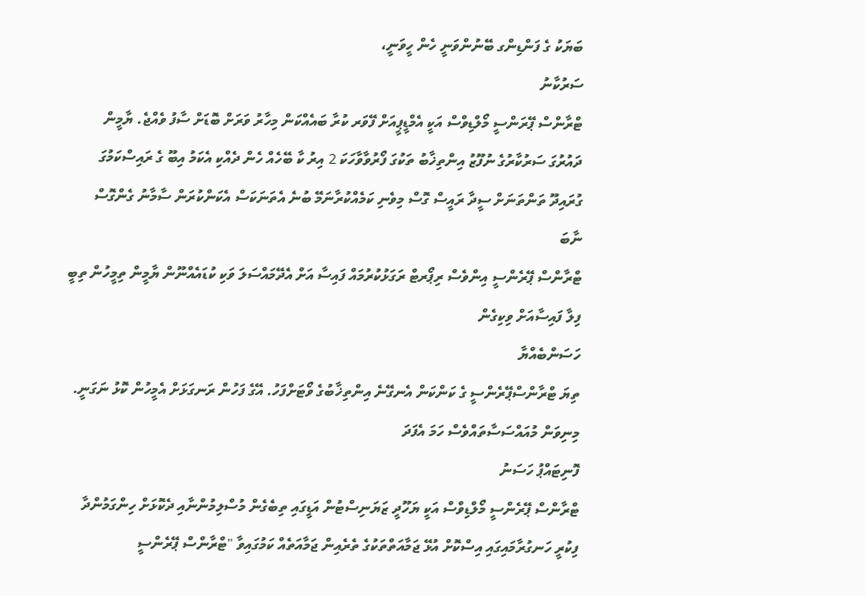ބަޔަކު ގެ ފަންޑިންގ ބޭނުންވަނީ ހެން ހީވަނީ،
ސަރުކާނު
ޓްރާންސް ޕޭރަންސީ މޯލްޑިވްސް އަކީ އެމްޑީޕީއަށް ފޭވަރ ކުރާ ބައެއްކަން މިހާރު ވަރަށް ބޮޑަށް ސާފު ވެއްޖެ. ޔާމީން ދައުރުގަ ސަރުކާރުގެ ނުފޫޒު އިންތިޚާބު ތަކުގަ ފޯރުވާވާހަކަ 2 އިރު ކާ ބޭހެއް ހެން ދެއްކި އެކަމު އިބޫ ގެ ރައިސްކަމުގަ ގުރައިދޫ ތަންތަނަށް ސީދާ ރައީސް ގޮސް މިވެނި ކަމެއްކުރާނަމޭ ބުނެ އެތަނަކަސް އެކަންކުރަން ސާމާނު ގެންގޮސް
ނާބަ
ޓްރާންސް ޕޭރެންސީ އިންވެސް ރިޕޯރޓް ރަގަޅުކުރުމައް ފައިސާ އަށް އެދޭމައްސަލަ ވަކި ކުޑައެއްނޫން ޔާމީން ތިމީހުން ތިބީ ފިލާ ފައިސާއަށް ވިކިގެން
ހަސަންބެއްޔާ
ތިޔަ ޓްރާންސްޕޭރެންސީ ގެ ކަންކަން އެނގޭނެ އިންތިޚާބުގެ ވޯޓަށްފަހު. އޭގެ ފަހުން ރަނގަޅަށް އެމީހުން ކޮޅު ނަގަނީ. މިނިވަން މުއައްސަސާތައްވެސް ހަމަ އެފަދަ
ފޮނިޓައްޕު ހަސަނު
ޓްރާންސް ޕޭރެންސީ މޯލްޑިވްސް އަކީ ޔަހޫދީ ޒަޔަނިސްޓުން އަޑީގައި ތިބެގެން މުސްލިމުންނާއި ދެކޮޅަށް ހިންގަމުންދާ ފިކުރީ ހަނގުރާމައިގައި އިސްކޮށް އުޅޭ ޖަމާއަތްތަކުގެ ތެރެއިން ޖަމާއަތެއް ކަމުގައިވާ "ޓްރާންސް ޕޭރެންސީ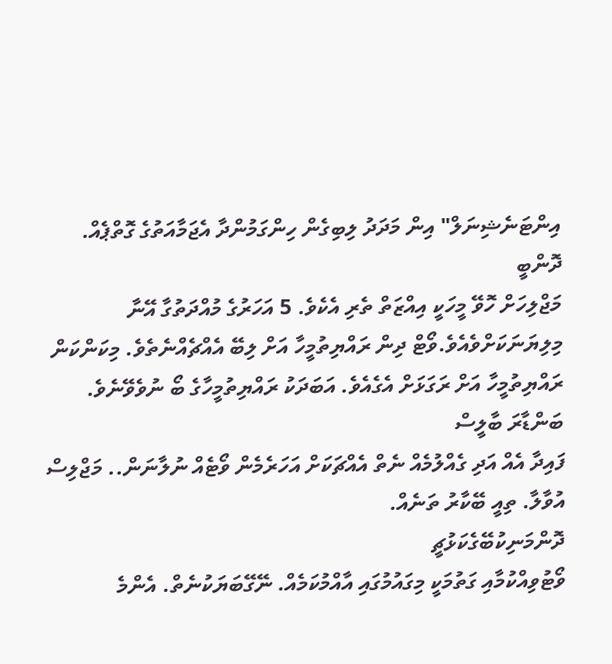އިންޓަނެޝިނަލް" އިން މަދަދު ލިބިގެން ހިންގަމުންދާ އެޖަމާއަތުގެ ގޮތްޕެއް.
ދޮންބީ
މަޖްލިހަށް ހޮވޭ މީހަކީ އިއްޒަތް ތެރި އެކެވެ. 5 އަހަރުގެ މުއްދަތުގާ އޭނާ މިލިޔަނަކަށްވެއެވެ.ވޯޓް ދިން ރައްޔިތުމީހާ އަށް ލިބޭ އެއްޗެއްނެތެވެ. މިކަންކަން ރައްޔިތުމީހާ އަށް ރަގަޅަށް އެގެއެވެ. އަބަދަކު ރައްޔިތުމީހާގެ ބޯ ނުވެވޭނެވެ.
ބަންޑާރަ ބާލީސް
ފައިދާ އެއް އަދި ގެއްލުމެއް ނެތް އެއްޗަކަށް އަހަރެމެން ވޯޓެއް ނުލާނަން.. މަޖްލިސް އުވާލާ. ތިއީ ބޭކާރު ތަނެއް.
ދޮންމަނިކުބޭގެކަޅުޗީ
ވޯޓުވިއްކުމާއި ގަތުމަކީ މިގައުމުގައި އާއްމުކަމެއް. ނޭގޭބަޔަކުނެތް. އެންމެ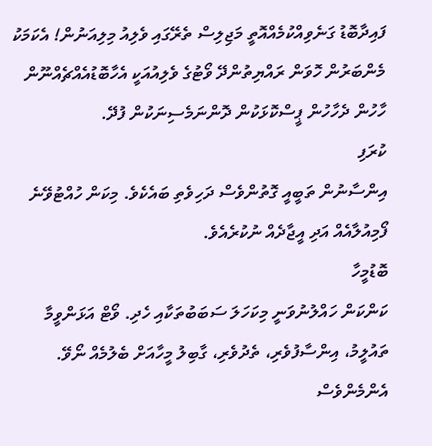ފައިދާބޮޑު ގަނެވިއްކުމެއްއޮތީ މަޖިލިސް ތެރޭގައި ވެލިއު މިލިއަނުން! އެކަމަކު މެންބަރުން ހޮވަން ރައްޔިތުންދޭ ވޯޓުގެ ވެލިއުއަކީ އެހާބޮޑުއެއްޗެއްނޫން ހާހުން ދެހާހުން ޕީސްކޮޅަކުން ދޮންނަމެސިނަކުން ފުދޭ.
ކުރަފި
އިންސާނުން ތަބީއީ ގޮތުންވެސް ދަހިވެތި ބައެކެވެ. މިކަން ހުއްޓުވޭނެ ފޯމިއުލާއެއް އަދި އީޖާދެއް ނުކުރެއެވެ.
ބޮޑުމީހާ
ކަންކަން ހައްލުނުވަނީ މިކަހަލަ ސަބަބުތަކާއި ހެދި. ވޯޓް އަޅަންވީމާ ތައުލީމު، އިންސާފުވެރި، ތެދުވެރި، ގާބިލު މީހާއަށް ބެލުމެއް ނޯވޭ. އެންމެންވެސް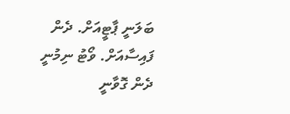ބަލަނީ ޕާޓީއަށް. ދެން ފައިސާއަށް. ވޯޓު ނިމުނީ ދެން ގޮވާނީ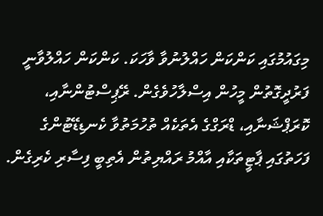މިގައުމުގައި ކަންކަން ހައްލުނުވާ ވާހަކަ. ކަންކަން ހައްލުވާނީ ފަރުދީގޮތުން މީހުން އިސްލާހުވެގެން. ރޭޕިސްޓުންނާއި، ކޮރަޕްޝަނާއި، ޑްރަގްގެ އެތަކެއް ތުހުމަތުވާ ކެނޑިޑޭޓުންގެ ފަހަތުގައި ޕާޓީތަކާއި އާއްމު ރައްޔިތުން އެތިބީ ފިސާރި ކެރިގެން.